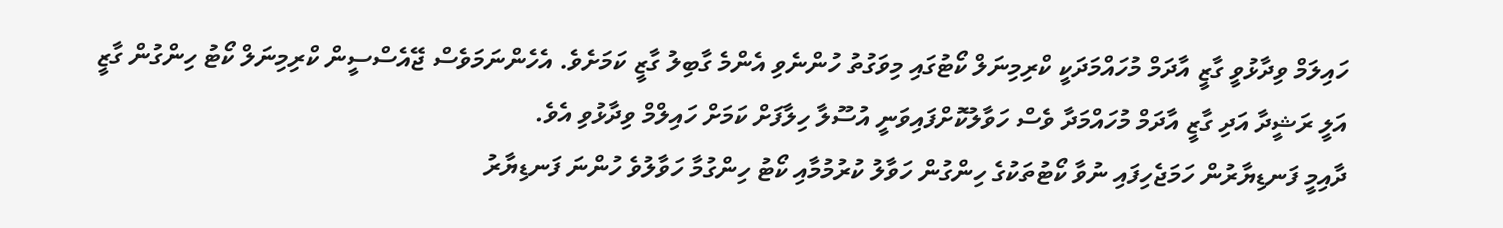ހައިލަމް ވިދާޅުވީ ގާޒީ އާދަމް މުހައްމަދަކީ ކްރިމިނަލް ކޯޓުގައި މިވަގުތު ހުންނެވި އެންމެ ގާބިލު ގާޒީ ކަމަށެވެ. އެހެންނަމަވެސް ޖޭއެސްސީން ކްރިމިނަލް ކޯޓު ހިންގުން ގާޒީ އަލީ ރަޝީދާ އަދި ގާޒީ އާދަމް މުހައްމަދާ ވެސް ހަވާލުކޮށްފައިވަނީ އުސޫލާ ހިލާފަށް ކަމަށް ހައިލްމް ވިދާޅުވި އެވެ.
ދާއިމީ ފަނޑިޔާރުން ހަމަޖެހިފައި ނުވާ ކޯޓުތަކުގެ ހިންގުން ހަވާލު ކުރުމުމާއި ކޯޓު ހިންގުމާ ހަވާލުވެ ހުންނަ ފަނޑިޔާރު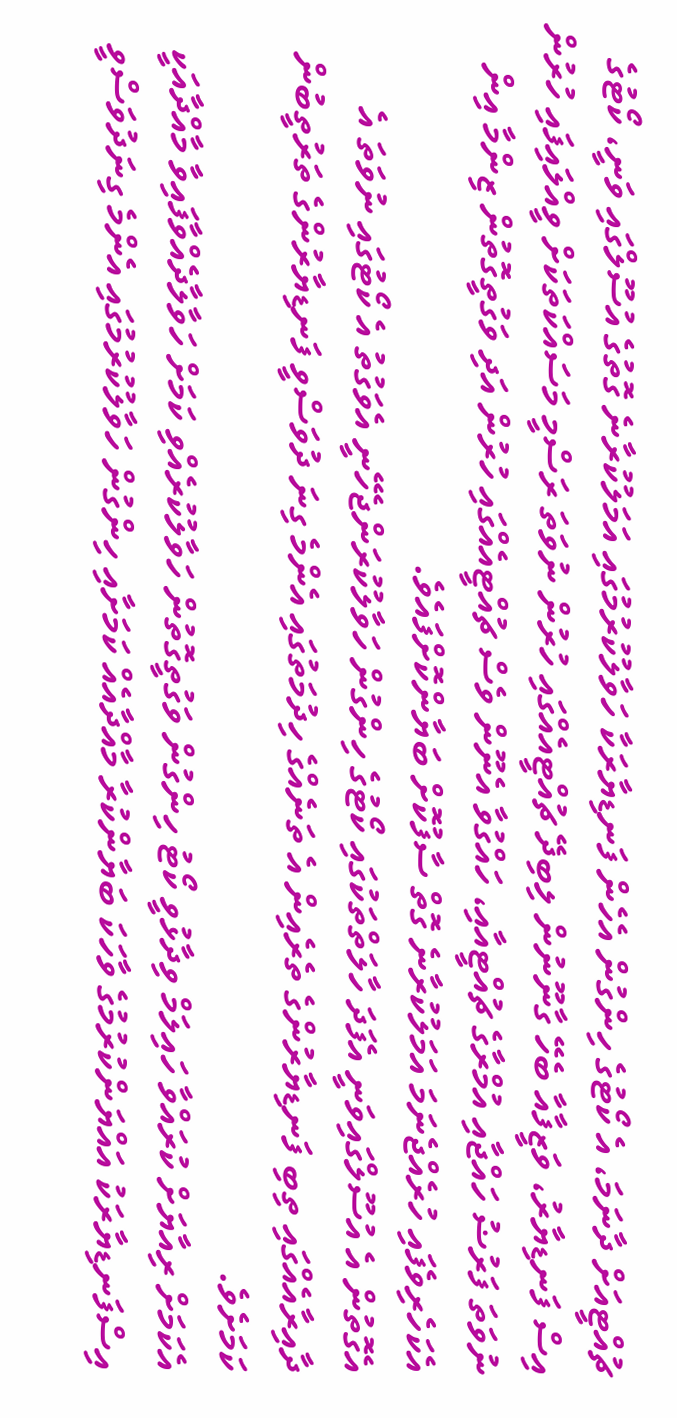ޗުއްޓީއަށް ދާނަމަ، އެ ކޯޓުގެ ހިންގުން އެހެން ފަނޑިޔާރަކާ ހަވާލުކުރުމުގައި އަމަލުކުރާނެ ގޮތުގެ އުސޫލްގައި ވަނީ، ކޯޓުގެ އިސް ފަނޑިޔާރު، ވަޒީފާއާ ބެހޭ ގާނޫނުން ލިބިދޭ ޗުއްޓީއެއްގައި ހުރުން ނުވަތަ ރަސްމީ މަސައްކަތަކަށް ވީއްލައިފައި ހުރުން ނުވަތަ ފަރުޟު ހައްޖާއި އުމްރާގެ ޗުއްޓީއާއި، ހައްގުވާ އެނޫން ވެސް ޗުއްޓީއެއްގައި ހުރުން އަދި ވަގުތީގޮތުން ޒިންމާ އިން އެކަހެރިވެފައި ހުރެއްޖެނަމަ އަމަލުކުރާނެ ގޮތް ސާފުކޮށް ބަޔާންކޮށްފައެވެ.
އެގޮތުން އެ އުސޫލްގައިވަނީ އެފަދަ ހާލަތްތަކުގައި ކޯޓުގެ ހިންގުން ހަވާލުކުރަންޖެހޭނީ އެވަގުތު އެ ކޯޓުގައި ނުވަތަ އެ ދާއިރާއެއްގައި ތިބި ފަނޑިޔާރުންގެ ތެރެއިން އެ ތަނެއްގެ ހިދުމަތުގައި އެންމެ ގިނަ ދުވަސްވީ ފަނޑިޔާރުންގެ ތަރުތީބުން ކަމަށެވެ.
އެކަމަށް ރިއާޔަށް ކުރައްވާ ހައިލަމް ވިދާޅުވީ ކޯޓު ހިންގުން ވަގުތީގޮތުން ހަވާލުކުރެއްވި ކަމަށް ހަވާލާދެއްވާފައިވާ މާއްދާއަކީ އިސްފަނޑިޔާރަކު އައްޔަންކުރުމުގެ ވާހަކަ ބަޔާންކުރާ މާއްދާއެއް ކަމަށާއި ހިންގުން ހަވާލުކުރުމުގައި އެންމެ ގިނަދުވަސްވީ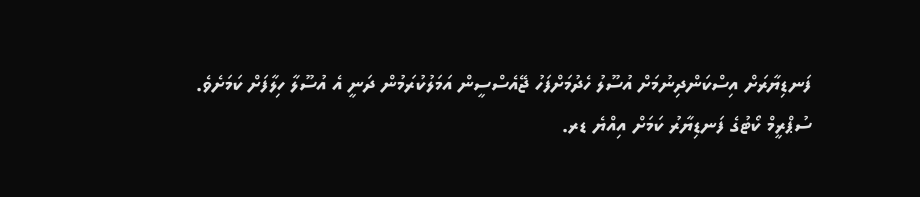ފަނޑިޔާރަށް އިސްކަންދިނުމަށް އުސޫލު ހެދުމަށްފަހު ޖޭއެސްސީން އަމަލުކުރަމުން ދަނީ އެ އުސޫލާ ހިލާފަށް ކަމަށެވެ.
ސުޕްރީމް ކޯޓުގެ ފަނޑިޔާރު ކަމަށް އިއްޔެ ޑރ.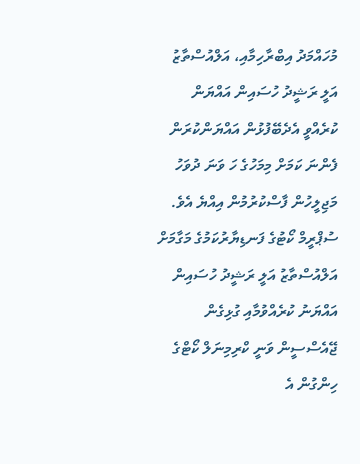މުހައްމަދު އިބްރާހިމާއި، އަލްއުސްތާޒު އަލީ ރަޝީދު ހުސައިން އައްޔަން ކުރެއްވީ އެދެބޭފުޅުން އައްޔަންކުރަން ފެންނަ ކަމަށް މިމަހުގެ ހަ ވަނަ ދުވަހު މަޖިލީހުން ފާސްކުރުމުން އިއްޔެ އެވެ.
ސުޕްރީމް ކޯޓުގެ ފަނޑިޔާރުކަމުގެ މަގާމަށް އަލްއުސްތާޒު އަލީ ރަޝީދު ހުސައިން އައްޔަނު ކުރެއްވުމާއި ގުޅިގެން ޖޭއެސްސީން ވަނީ ކްރިމިނަލް ކޯޓްގެ ހިންގުން އެ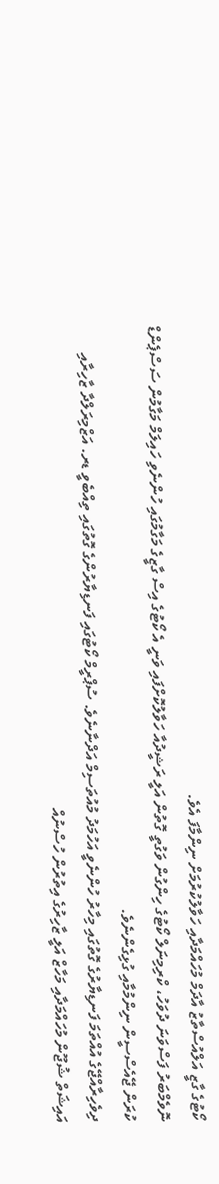ކޯޓުގެ ގާޒީ އަލްއުސްތާޒު އާދަމް މުހައްމަދާއި ހަވާލުކުރުމަށް ނިންމާފަ އެވެ.
ނޮވެމްބަރު ފަސްވަނަ ދުވަހު، ކްރިމިނަލް ކޯޓުގެ ހިންގުން ވަގުތީ ގޮތުން އަލީ ރަޝީދުއާ ހަވާލުކޮށްފައި ވަނީ އެ ކޯޓުގެ އިސް ގާޒީގެ މަގާމުގައި ހުންނެވި ހައިލަމް މަގާމުން ސަސްޕެންޑް ކުރަން ޖޭއެސްސީން ނިންމުމާއި ގުޅިގެންނެވެ.
ދިވެހިރާއްޖޭގެ އުއްތަމަ ފަނޑިޔާރުގެ ގޮތުގައި މިހާރު ހުންނެވީ އަހުމަދު މުއުތަސިމް އަދްނާނެވެ. ސުޕްރީމް ކޯޓުގައި ފަނޑިޔާރުންގެ ގޮތުގައި ތިއްބެވީ ޑރ. އަޒްމިރަލްދާ ޒާހިރާއި އައިޝަތް ޝުޖޫން މުހައްމަދާއި މަހާޒް އަލީ ޒާހިރުގެ އިތުރުން ހުސްނުއް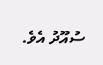ސުއޫދު އެވެ.